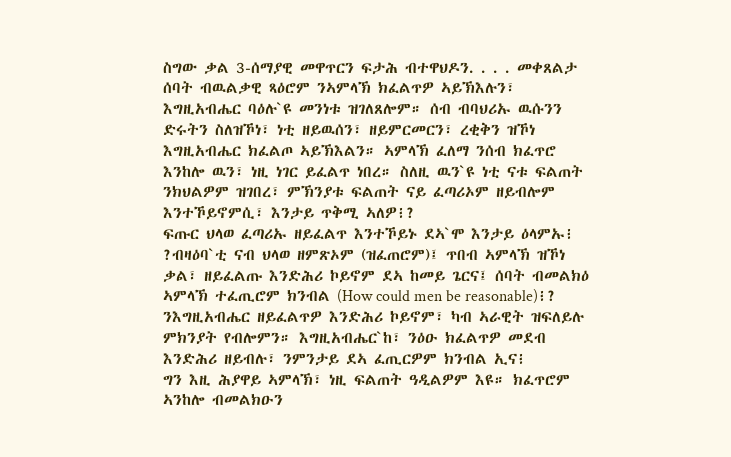ስግው ቃል 3-ሰማያዊ መዋጥርን ፍታሕ ብተዋህዶን. . . . መቀጸልታ
ሰባት ብዉልቃዊ ጻዕሮም ንኣምላኽ ክፈልጥዎ ኣይኽእሉን፣ እግዚአብሔር ባዕሉ`ዩ መንነቱ ዝገለጸሎም። ሰብ ብባህሪኡ ዉሱንን ድሩትን ስለዝኾነ፣ ነቲ ዘይዉሰን፣ ዘይምርመርን፣ ረቂቅን ዝኾነ እግዚአብሔር ክፈልጦ ኣይኽእልን። ኣምላኽ ፈለማ ንሰብ ክፈጥሮ እንከሎ ዉን፣ ነዚ ነገር ይፈልጥ ነበረ። ስለዚ ዉን`ዩ ነቲ ናቱ ፍልጠት ንክህልዎም ዝገበረ፣ ምኽንያቱ ፍልጠት ናይ ፈጣሪኦም ዘይብሎም እንተኾይኖምሲ፣ እንታይ ጥቅሚ ኣለዎ፧?
ፍጡር ህላወ ፈጣሪኡ ዘይፈልጥ እንተኾይኑ ደኣ`ሞ እንታይ ዕላምኡ፧ ?ብዛዕባ`ቲ ናብ ህላወ ዘምጽኦም (ዝፈጠሮም)፤ ጥበብ ኣምላኽ ዝኾነ ቃል፣ ዘይፈልጡ እንድሕሪ ኮይኖም ደኣ ከመይ ጌርና፤ ሰባት ብመልክዕ ኣምላኽ ተፈጢሮም ክንብል (How could men be reasonable)፧? ንእግዚአብሔር ዘይፈልጥዎ እንድሕሪ ኮይኖም፣ ካብ ኣራዊት ዝፍለይሉ ምክንያት የብሎምን። እግዚአብሔር`ከ፣ ንዕዑ ክፈልጥዎ መደብ እንድሕሪ ዘይብሉ፣ ንምንታይ ደኣ ፈጢርዎም ክንብል ኢና፧
ግን እዚ ሕያዋይ ኣምላኽ፣ ነዚ ፍልጠት ዓዲልዎም እዩ። ክፈጥሮም ኣንከሎ ብመልክዑን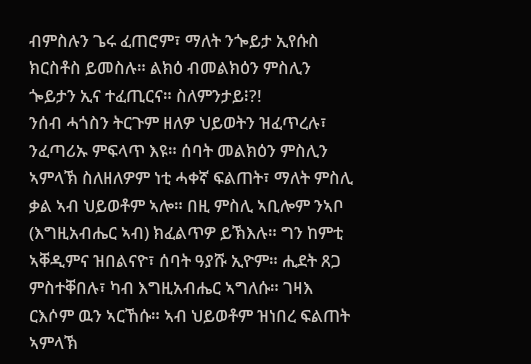ብምስሉን ጌሩ ፈጠሮም፣ ማለት ንጐይታ ኢየሱስ ክርስቶስ ይመስሉ። ልክዕ ብመልክዕን ምስሊን ጐይታን ኢና ተፈጢርና። ስለምንታይ፧?!
ንሰብ ሓጎስን ትርጉም ዘለዎ ህይወትን ዝፈጥረሉ፣ ንፈጣሪኡ ምፍላጥ እዩ። ሰባት መልክዕን ምስሊን ኣምላኽ ስለዘለዎም ነቲ ሓቀኛ ፍልጠት፣ ማለት ምስሊ ቃል ኣብ ህይወቶም ኣሎ። በዚ ምስሊ ኣቢሎም ንኣቦ (እግዚአብሔር ኣብ) ክፈልጥዎ ይኽእሉ። ግን ከምቲ ኣቐዲምና ዝበልናዮ፣ ሰባት ዓያሹ ኢዮም። ሒደት ጸጋ ምስተቐበሉ፣ ካብ እግዚአብሔር ኣግለሱ። ገዛእ ርእሶም ዉን ኣርኸሱ። ኣብ ህይወቶም ዝነበረ ፍልጠት ኣምላኽ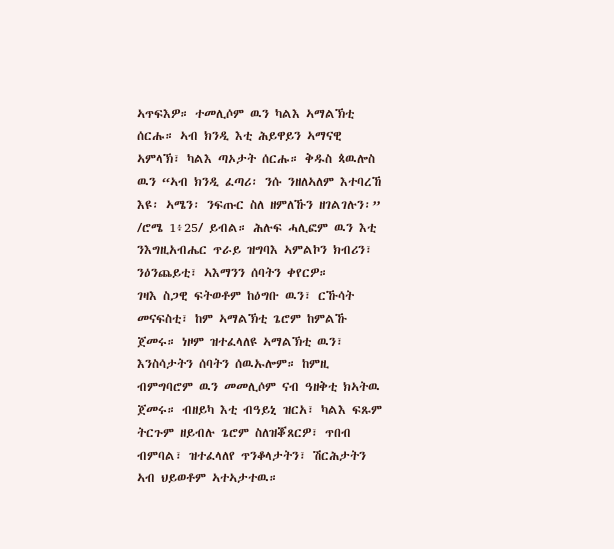ኣጥፍእዎ። ተመሊሶም ዉን ካልእ ኣማልኽቲ ሰርሑ። ኣብ ክንዲ እቲ ሕይዋይን ኣማናዊ ኣምላኽ፣ ካልእ ጣኦታት ሰርሑ። ቅዱስ ጳዉሎስ ዉን “ኣብ ክንዲ ፈጣሪ፡ ንሱ ንዘለኣለም እተባረኸ እዩ፡ ኣሜን፡ ንፍጡር ስለ ዘምለኹን ዘገልገሉን፡” /ሮሜ 1፥25/ ይብል። ሕሉፍ ሓሊፎም ዉን እቲ ንእግዚአብሔር ጥራይ ዝግባእ ኣምልኮን ክብሪን፣ ንዕንጨይቲ፣ ኣእማንን ሰባትን ቀየርዎ።
ገዛእ ስጋዊ ፍትወቶም ከዕግቡ ዉን፣ ርኹሳት መናፍስቲ፣ ከም ኣማልኽቲ ጌሮም ከምልኹ ጀመሩ። ነዞም ዝተፈላለዩ ኣማልኽቲ ዉን፣ እንስሳታትን ሰባትን ሰዉኡሎም። ከምዚ ብምግባሮም ዉን መመሊሶም ናብ ዓዘቅቲ ክኣትዉ ጀመሩ። ብዘይካ እቲ ብዓይኒ ዝርአ፣ ካልእ ፍጹም ትርጉም ዘይብሉ ጌሮም ስለዝቖጸርዎ፣ ጥበብ ብምባል፣ ዝተፈላለየ ጥንቆላታትን፣ ሽርሕታትን ኣብ ህይወቶም ኣተኣታተዉ።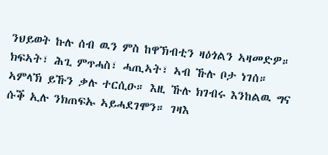ንህይወት ኩሉ ሰብ ዉን ምስ ከዋኽብቲን ዛዕጎልን ኣዛመድዎ። ክፍኣት፣ ሕጊ ምጥሓስ፣ ሓጢኣት፣ ኣብ ኹሉ ቦታ ነገሰ። ኣምላኽ ይኹን ቃሉ ተርሲዑ። እዚ ኹሉ ክገብሩ እንከልዉ ግና ሱቕ ኢሉ ንክጠፍኡ ኣይሓደገሞን። ገዛእ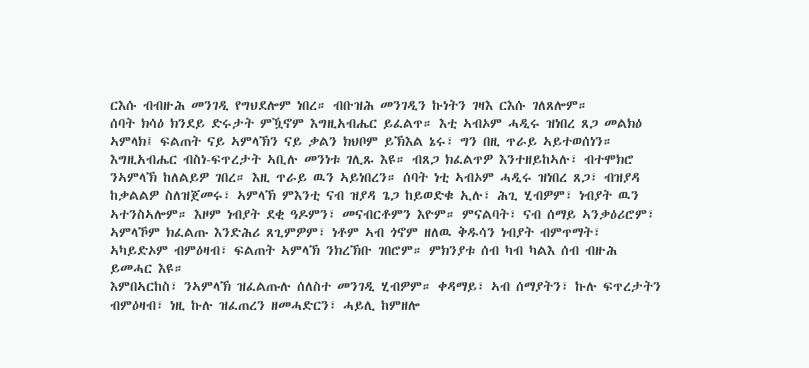ርእሱ ብብዙሕ መንገዲ የግህደሎም ነበረ። ብቡዝሕ መንገዲን ኩነትን ገዛእ ርእሱ ገለጸሎም።
ሰባት ክሳዕ ክንደይ ድሩታት ምዃኖም እግዚአብሔር ይፈልጥ። እቲ ኣብኦም ሓዲሩ ዝነበረ ጸጋ መልክዕ ኣምላክ፤ ፍልጠት ናይ ኣምላኽን ናይ ቃልን ክህቦም ይኽእል ኔሩ፣ ግን በዚ ጥራይ ኣይተወሰነን። እግዚአብሔር ብስነ-ፍጥረታት ኣቢሉ መንነቱ ገሊጹ እዩ። ብጸጋ ክፈልጥዎ እንተዘይከኣሉ፣ ብተሞክሮ ንኣምላኽ ከለልይዎ ገበረ። እዚ ጥራይ ዉን ኣይነበረን። ሰባት ነቲ ኣብኦም ሓዲሩ ዝነበረ ጸጋ፣ ብዝያዳ ከቃልልዎ ስለዝጀመሩ፣ ኣምላኽ ምእንቲ ናብ ዝያዳ ጌጋ ከይወድቁ ኢሉ፣ ሕጊ ሂብዎም፣ ነብያት ዉን ኣተንስኣሎም። እዞም ነብያት ደቂ ዓዶምን፣ መናብርቶምን እዮም። ምናልባት፣ ናብ ሰማይ ኣንቃዕሪሮም፣ ኣምላኾም ክፈልጡ እንድሕሪ ጸጊምዎም፣ ነቶም ኣብ ጎኖም ዘለዉ ቅዱሳን ነብያት ብምጥማት፣ ኣካይድኦም ብምዕዛብ፣ ፍልጠት ኣምላኽ ንክረኽቡ ገበሮም። ምክንያቱ ሰብ ካብ ካልእ ሰብ ብዙሕ ይመሓር እዩ።
እምበኣርከስ፣ ንኣምላኽ ዝፈልጡሉ ሰለስተ መንገዲ ሂብዎም። ቀዳማይ፣ ኣብ ሰማያትን፣ ኩሉ ፍጥረታትን ብምዕዛብ፣ ነዚ ኩሉ ዝፈጠረን ዘመሓድርን፣ ሓይሊ ከምዘሎ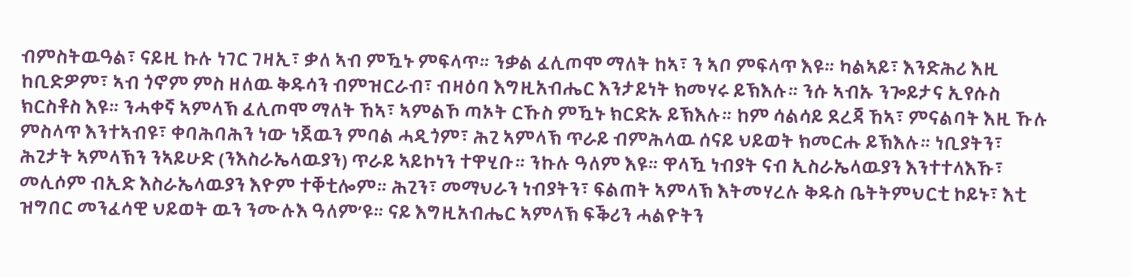ብምስትዉዓል፣ ናይዚ ኩሉ ነገር ገዛኢ፣ ቃለ ኣብ ምዃኑ ምፍላጥ። ንቃል ፈሊጦሞ ማለት ከኣ፣ ን ኣቦ ምፍላጥ እዩ። ካልኣይ፣ እንድሕሪ እዚ ከቢድዎም፣ ኣብ ጎኖም ምስ ዘለዉ ቅዱሳን ብምዝርራብ፣ ብዛዕባ እግዚአብሔር እንታይነት ክመሃሩ ይኽእሉ። ንሱ ኣብኡ ንጐይታና ኢየሱስ ክርስቶስ እዩ። ንሓቀኛ ኣምላኽ ፈሊጦሞ ማለት ኸኣ፣ ኣምልኾ ጣኦት ርኹስ ምዃኑ ክርድኡ ይኽእሉ። ከም ሳልሳይ ደረጃ ኸኣ፣ ምናልባት እዚ ኹሉ ምስላጥ እንተኣብዩ፣ ቀባሕባሕን ነው ነጀዉን ምባል ሓዲጎም፣ ሕጊ ኣምላኽ ጥራይ ብምሕላዉ ሰናይ ህይወት ክመርሑ ይኽእሉ። ነቢያትን፣ ሕጊታት ኣምላኽን ንኣይሁድ (ንእስራኤላዉያን) ጥራይ ኣይኮነን ተዋሂቡ። ንኩሉ ዓለም እዩ። ዋላዃ ነብያት ናብ ኢስራኤላዉያን እንተተላእኹ፣ መሊሶም ብኢድ እስራኤላዉያን እዮም ተቐቲሎም። ሕጊን፣ መማህራን ነብያትን፣ ፍልጠት ኣምላኽ እትመሃረሉ ቅዱስ ቤትትምህርቲ ኮይኑ፣ እቲ ዝግበር መንፈሳዊ ህይወት ዉን ንሙሉእ ዓለም’ዩ። ናይ እግዚአብሔር ኣምላኽ ፍቕሪን ሓልዮትን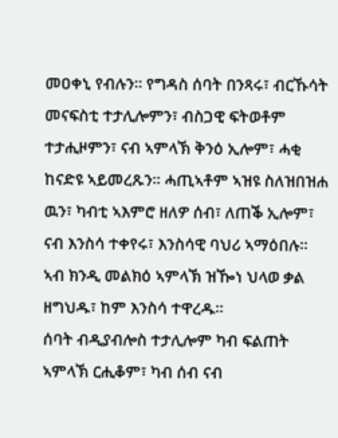መዐቀኒ የብሉን። የግዳስ ሰባት በንጻሩ፣ ብርኹሳት መናፍስቲ ተታሊሎምን፣ ብስጋዊ ፍትወቶም ተታሒዞምን፣ ናብ ኣምላኽ ቅንዕ ኢሎም፣ ሓቂ ከናድዩ ኣይመረጹን። ሓጢኣቶም ኣዝዩ ስለዝበዝሐ ዉን፣ ካብቲ ኣእምሮ ዘለዎ ሰብ፣ ለጠቕ ኢሎም፣ ናብ እንስሳ ተቀየሩ፣ እንስሳዊ ባህሪ ኣማዕበሉ። ኣብ ክንዲ መልክዕ ኣምላኽ ዝዀነ ህላወ ቃል ዘግህዱ፣ ከም እንስሳ ተዋረዱ።
ሰባት ብዲያብሎስ ተታሊሎም ካብ ፍልጠት ኣምላኽ ርሒቆም፣ ካብ ሰብ ናብ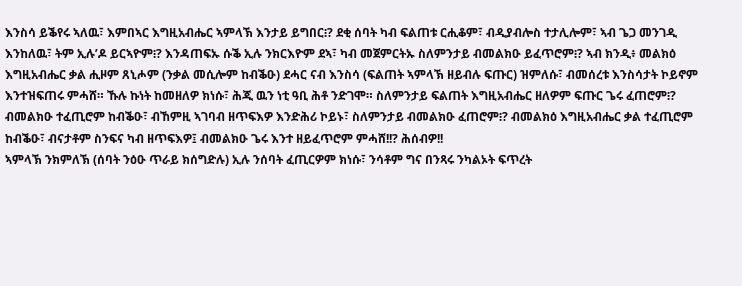እንስሳ ይቕየሩ ኣለዉ፣ እምበኣር እግዚአብሔር ኣምላኽ እንታይ ይግበር፧? ደቂ ሰባት ካብ ፍልጠቱ ርሒቆም፣ ብዲያብሎስ ተታሊሎም፣ ኣብ ጌጋ መንገዲ እንከለዉ፣ ትም ኢሉ’ዶ ይርኣዮም፧? እንዳጠፍኡ ሱቕ ኢሉ ንክርእዮም ደኣ፣ ካብ መጀምርትኡ ስለምንታይ ብመልክዑ ይፈጥሮም፧? ኣብ ክንዲ፥ መልክዕ እግዚአብሔር ቃል ሒዞም ጸኒሖም (ንቃል መሲሎም ከብቕዑ) ደሓር ናብ እንስሳ (ፍልጠት ኣምላኽ ዘይብሉ ፍጡር) ዝምለሱ፣ ብመሰረቱ እንስሳታት ኮይኖም እንተዝፍጠሩ ምሓሸ። ኹሉ ኩነት ከመዘለዎ ክነሱ፣ ሕጂ ዉን ነቲ ዓቢ ሕቶ ንድገሞ። ስለምንታይ ፍልጠት እግዚአብሔር ዘለዎም ፍጡር ጌሩ ፈጠሮም፧? ብመልክዑ ተፈጢሮም ከብቕዑ፣ ብኸምዚ ኣገባብ ዘጥፍእዎ እንድሕሪ ኮይኑ፣ ስለምንታይ ብመልክዑ ፈጠሮም፧? ብመልክዕ እግዚአብሔር ቃል ተፈጢሮም ከብቕዑ፣ ብናታቶም ስንፍና ካብ ዘጥፍእዎ፤ ብመልክዑ ጌሩ እንተ ዘይፈጥሮም ምሓሸ!!? ሕሰብዎ!!
ኣምላኽ ንክምለኽ (ሰባት ንዕዑ ጥራይ ክሰግድሉ) ኢሉ ንሰባት ፈጢርዎም ክነሱ፣ ንሳቶም ግና በንጻሩ ንካልኦት ፍጥረት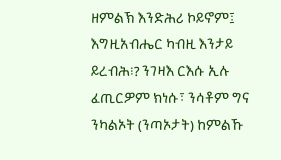ዘምልኽ እንድሕሪ ኮይኖም፤ እግዚአብሔር ካብዚ እንታይ ይረብሕ፧? ንገዛእ ርእሱ ኢሉ ፈጢርዎም ክነሱ፣ ንሳቶም ግና ንካልኦት (ንጣኦታት) ከምልኹ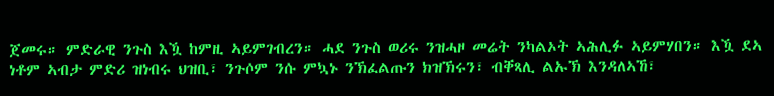ጀመሩ። ምድራዊ ንጉስ እዃ ከምዚ ኣይምገብረን። ሓደ ንጉስ ወሪሩ ንዝሓዞ መሬት ንካልኦት ኣሕሊፉ ኣይምሃበን። እዃ ደኣ ነቶም ኣብታ ምድሪ ዝነብሩ ህዝቢ፣ ንጉሶም ንሱ ምኳኑ ንኽፈልጡን ክዝኽሩን፣ ብቐጻሊ ልኡኽ እንዳለኣኸ፣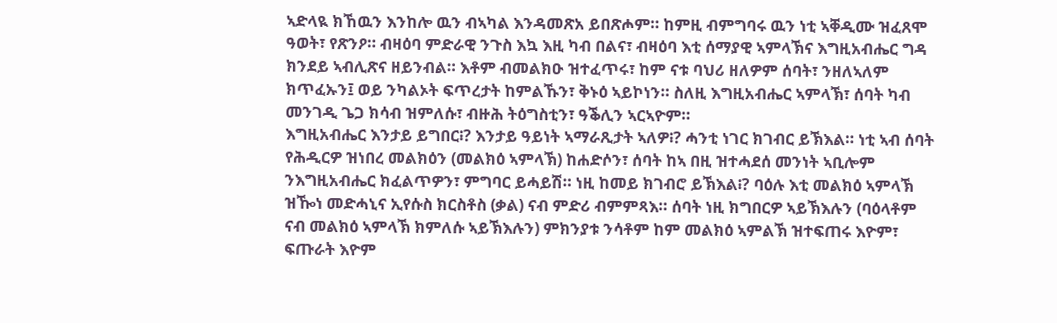ኣድላዪ ክኸዉን እንከሎ ዉን ብኣካል እንዳመጽአ ይበጽሖም። ከምዚ ብምግባሩ ዉን ነቲ ኣቐዲሙ ዝፈጸሞ ዓወት፣ የጽንዖ። ብዛዕባ ምድራዊ ንጉስ እኳ እዚ ካብ በልና፣ ብዛዕባ እቲ ሰማያዊ ኣምላኽና እግዚአብሔር ግዳ ክንደይ ኣብሊጽና ዘይንብል። እቶም ብመልክዑ ዝተፈጥሩ፣ ከም ናቱ ባህሪ ዘለዎም ሰባት፣ ንዘለኣለም ክጥፈኡን፤ ወይ ንካልኦት ፍጥረታት ከምልኹን፣ ቅኑዕ ኣይኮነን። ስለዚ እግዚአብሔር ኣምላኽ፣ ሰባት ካብ መንገዲ ጌጋ ክሳብ ዝምለሱ፣ ብዙሕ ትዕግስቲን፣ ዓቕሊን ኣርኣዮም።
እግዚአብሔር እንታይ ይግበር፧? እንታይ ዓይነት ኣማራጺታት ኣለዎ፧? ሓንቲ ነገር ክገብር ይኽእል። ነቲ ኣብ ሰባት የሕዲርዎ ዝነበረ መልክዕን (መልክዕ ኣምላኽ) ከሐድሶን፣ ሰባት ከኣ በዚ ዝተሓደሰ መንነት ኣቢሎም ንእግዚአብሔር ክፈልጥዎን፣ ምግባር ይሓይሽ። ነዚ ከመይ ክገብሮ ይኽእል፧? ባዕሉ እቲ መልክዕ ኣምላኽ ዝዀነ መድሓኒና ኢየሱስ ክርስቶስ (ቃል) ናብ ምድሪ ብምምጻእ። ሰባት ነዚ ክግበርዎ ኣይኽእሉን (ባዕላቶም ናብ መልክዕ ኣምላኽ ክምለሱ ኣይኽእሉን) ምክንያቱ ንሳቶም ከም መልክዕ ኣምልኽ ዝተፍጠሩ እዮም፣ ፍጡራት እዮም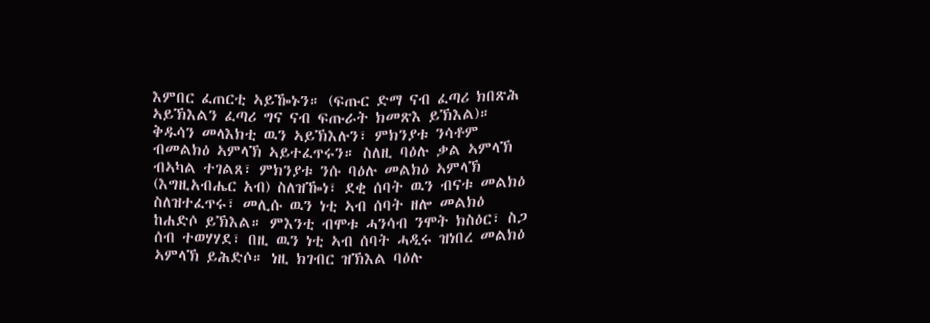እምበር ፈጠርቲ ኣይዀኑን። (ፍጡር ድማ ናብ ፈጣሪ ክበጽሕ ኣይኽእልን ፈጣሪ ግና ናብ ፍጡራት ክመጽእ ይኽእል)። ቅዱሳን መላእክቲ ዉን ኣይኽእሉን፣ ምክንያቱ ንሳቶም ብመልክዕ ኣምላኽ ኣይተፈጥሩን። ስለዚ ባዕሉ ቃል ኣምላኽ ብኣካል ተገልጸ፣ ምክንያቱ ንሱ ባዕሉ መልክዕ ኣምላኽ (እግዚአብሔር አብ) ስለዝዀነ፣ ደቂ ሰባት ዉን ብናቱ መልክዕ ስለዝተፈጥሩ፣ መሊሱ ዉን ነቲ ኣብ ሰባት ዘሎ መልክዕ ከሐድሶ ይኽእል። ምእንቲ ብሞቱ ሓንሳብ ንሞት ክስዕር፣ ስጋ ሰብ ተወሃሃደ፣ በዚ ዉን ነቲ ኣብ ሰባት ሓዲሩ ዝነበረ መልክዕ ኣምላኽ ይሕድሶ። ነዚ ክገብር ዝኽእል ባዕሉ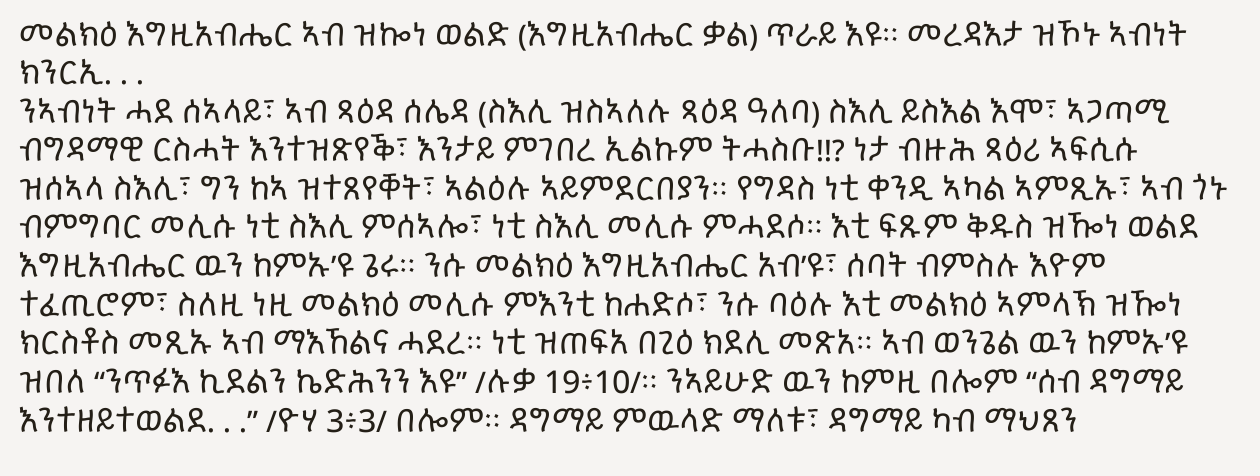መልክዕ እግዚአብሔር ኣብ ዝኰነ ወልድ (እግዚአብሔር ቃል) ጥራይ እዩ። መረዳእታ ዝኾኑ ኣብነት ክንርኢ. . .
ንኣብነት ሓደ ሰኣላይ፣ ኣብ ጻዕዳ ሰሌዳ (ስእሊ ዝስኣለሉ ጻዕዳ ዓለባ) ስእሊ ይስእል እሞ፣ ኣጋጣሚ ብግዳማዊ ርስሓት እንተዝጽየቕ፣ እንታይ ምገበረ ኢልኩም ትሓስቡ!!? ነታ ብዙሕ ጻዕሪ ኣፍሲሱ ዝሰኣላ ስእሊ፣ ግን ከኣ ዝተጸየቐት፣ ኣልዕሉ ኣይምደርበያን። የግዳስ ነቲ ቀንዲ ኣካል ኣምጺኡ፣ ኣብ ጎኑ ብምግባር መሊሱ ነቲ ስእሊ ምሰኣሎ፣ ነቲ ስእሊ መሊሱ ምሓደሶ። እቲ ፍጹም ቅዱስ ዝዀነ ወልደ እግዚአብሔር ዉን ከምኡ’ዩ ጌሩ። ንሱ መልክዕ እግዚአብሔር አብ’ዩ፣ ሰባት ብምስሉ እዮም ተፈጢሮም፣ ስለዚ ነዚ መልክዕ መሊሱ ምእንቲ ከሐድሶ፣ ንሱ ባዕሉ እቲ መልክዕ ኣምላኽ ዝዀነ ክርስቶስ መጺኡ ኣብ ማእኸልና ሓደረ። ነቲ ዝጠፍአ በጊዕ ክደሊ መጽአ። ኣብ ወንጌል ዉን ከምኡ’ዩ ዝበለ “ንጥፉእ ኪደልን ኬድሕንን እዩ” /ሉቃ 19፥10/። ንኣይሁድ ዉን ከምዚ በሎም “ሰብ ዳግማይ እንተዘይተወልደ. . .” /ዮሃ 3፥3/ በሎም። ዳግማይ ምዉላድ ማለቱ፣ ዳግማይ ካብ ማህጸን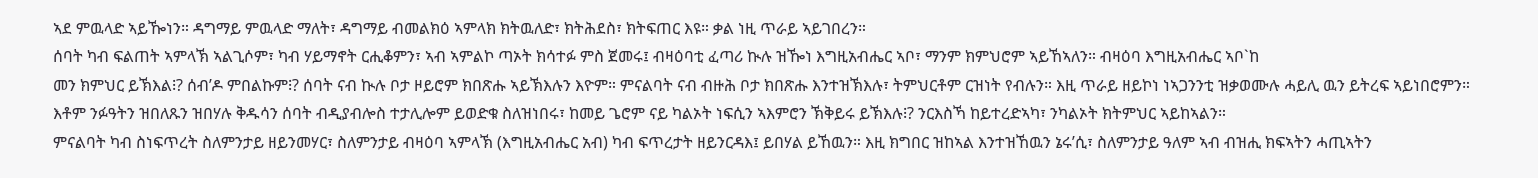ኣደ ምዉላድ ኣይዀነን። ዳግማይ ምዉላድ ማለት፣ ዳግማይ ብመልክዕ ኣምላክ ክትዉለድ፣ ክትሕደስ፣ ክትፍጠር እዩ። ቃል ነዚ ጥራይ ኣይገበረን።
ሰባት ካብ ፍልጠት ኣምላኽ ኣልጊሶም፣ ካብ ሃይማኖት ርሒቆምን፣ ኣብ ኣምልኮ ጣኦት ክሳተፉ ምስ ጀመሩ፤ ብዛዕባቲ ፈጣሪ ኲሉ ዝዀነ እግዚአብሔር ኣቦ፣ ማንም ክምህሮም ኣይኸኣለን። ብዛዕባ እግዚአብሔር ኣቦ`ከ
መን ክምህር ይኽእል፧? ሰብ’ዶ ምበልኩም፧? ሰባት ናብ ኲሉ ቦታ ዞይሮም ክበጽሑ ኣይኽእሉን እዮም። ምናልባት ናብ ብዙሕ ቦታ ክበጽሑ እንተዝኽእሉ፣ ትምህርቶም ርዝነት የብሉን። እዚ ጥራይ ዘይኮነ ነኣጋንንቲ ዝቃወሙሉ ሓይሊ ዉን ይትረፍ ኣይነበሮምን። እቶም ንፉዓትን ዝበለጹን ዝበሃሉ ቅዱሳን ሰባት ብዲያብሎስ ተታሊሎም ይወድቁ ስለዝነበሩ፣ ከመይ ጌሮም ናይ ካልኦት ነፍሲን ኣእምሮን ኽቅይሩ ይኽእሉ፧? ንርእስኻ ከይተረድኣካ፣ ንካልኦት ክትምህር ኣይከኣልን።
ምናልባት ካብ ስነፍጥረት ስለምንታይ ዘይንመሃር፣ ስለምንታይ ብዛዕባ ኣምላኽ (እግዚአብሔር አብ) ካብ ፍጥረታት ዘይንርዳእ፤ ይበሃል ይኸዉን። እዚ ክግበር ዝከኣል እንተዝኸዉን ኔሩ’ሲ፣ ስለምንታይ ዓለም ኣብ ብዝሒ ክፍኣትን ሓጢኣትን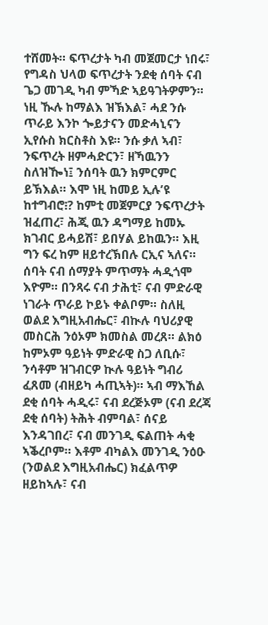ተሸመት። ፍጥረታት ካብ መጀመርታ ነበሩ፣ የግዳስ ህላወ ፍጥረታት ንደቂ ሰባት ናብ ጌጋ መገዲ ካብ ምኻድ ኣይዓገትዎምን። ነዚ ዂሉ ከማልእ ዝኽእል፣ ሓደ ንሱ ጥራይ እንኮ ጐይታናን መድሓኒናን ኢየሱስ ክርስቶስ እዩ። ንሱ ቃለ ኣብ፣ ንፍጥረት ዘምሓድርን፣ ዘኻዉንን ስለዝዀነ፤ ንሰባት ዉን ክምርምር ይኽእል። እሞ ነዚ ከመይ ኢሉ’ዩ ከተግብሮ፧? ከምቲ መጀምርያ ንፍጥረታት ዝፈጠረ፣ ሕጂ ዉን ዳግማይ ከመኡ ክገብር ይሓይሽ፣ ይበሃል ይከዉን። እዚ ግን ፍረ ከም ዘይተረኽበሉ ርኢና ኣለና። ሰባት ናብ ሰማያት ምጥማት ሓዲጎሞ እዮም። በንጻሩ ናብ ታሕቲ፣ ናብ ምድራዊ ነገራት ጥራይ ኮይኑ ቀልቦም። ስለዚ ወልደ እግዚአብሔር፣ ብኲሉ ባህሪያዊ መስርሕ ንዕኦም ክመስል መረጸ። ልክዕ ከምኦም ዓይነት ምድራዊ ስጋ ለቢሱ፣ ንሳቶም ዝገብርዎ ኲሉ ዓይነት ግብሪ ፈጸመ (ብዘይካ ሓጢኣት)። ኣብ ማእኸል ደቂ ሰባት ሓዲሩ፣ ናብ ደረጅኦም (ናብ ደረጃ ደቂ ሰባት) ትሕት ብምባል፣ ሰናይ እንዳገበረ፣ ናብ መንገዲ ፍልጠት ሓቂ ኣቕረቦም። እቶም ብካልእ መንገዲ ንዕዑ (ንወልደ እግዚአብሔር) ክፈልጥዎ ዘይከኣሉ፣ ናብ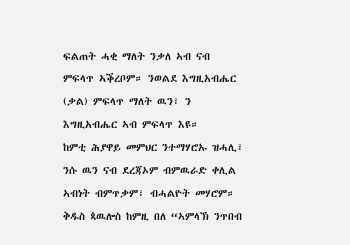ፍልጠት ሓቂ ማለት ንቃለ ኣብ ናብ ምፍላጥ ኣቕረቦም። ንወልደ እግዚአብሔር (ቃል) ምፍላጥ ማለት ዉን፣ ን እግዚአብሔር ኣብ ምፍላጥ እዩ።
ከምቲ ሕያዋይ መምህር ንተማሃሮኡ ዝሓሊ፣ ንሱ ዉን ናብ ደረጃኦም ብምዉራድ ቀሊል ኣብነት ብምጥቃም፣ ብሓልዮት መሃሮም። ቅዱስ ጳዉሎስ ከምዚ በለ “ኣምላኽ ንጥበብ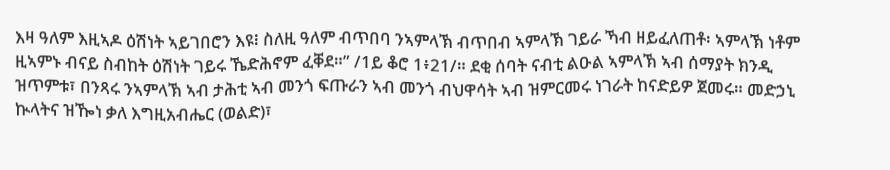እዛ ዓለም እዚኣዶ ዕሽነት ኣይገበሮን እዩ፧ ስለዚ ዓለም ብጥበባ ንኣምላኽ ብጥበብ ኣምላኽ ገይራ ኻብ ዘይፈለጠቶ፡ ኣምላኽ ነቶም ዚኣምኑ ብናይ ስብከት ዕሽነት ገይሩ ኼድሕኖም ፈቐደ።” /1ይ ቆሮ 1፥21/። ደቂ ሰባት ናብቲ ልዑል ኣምላኽ ኣብ ሰማያት ክንዲ ዝጥምቱ፣ በንጻሩ ንኣምላኽ ኣብ ታሕቲ ኣብ መንጎ ፍጡራን ኣብ መንጎ ብህዋሳት ኣብ ዝምርመሩ ነገራት ከናድይዎ ጀመሩ። መድኃኒ ኲላትና ዝዀነ ቃለ እግዚአብሔር (ወልድ)፣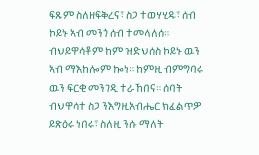ፍጹም ስለዘፍቅረና፣ ስጋ ተወሃሂዱ፣ ሰብ ኮይኑ ኣብ መንጎ ሰብ ተመላለሰ። ብህይዋሳቶም ከም ዝድህሰስ ኮይኑ ዉን ኣብ ማእከሎም ኰነ። ከምዚ ብምግባሩ ዉን ፍርቂ መንገዲ ተራኸበና። ሰባት ብህዋሳተ ስጋ ንእግዚአብሔር ክፈልጥዎ ይጽዕሩ ነበሩ፣ ስለዚ ንሱ ማለት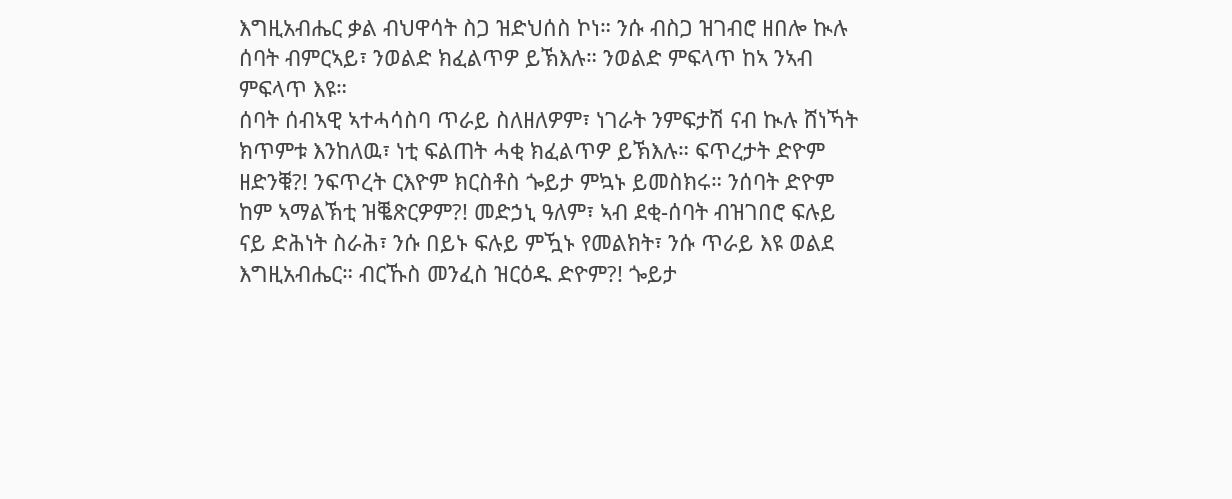እግዚአብሔር ቃል ብህዋሳት ስጋ ዝድህሰስ ኮነ። ንሱ ብስጋ ዝገብሮ ዘበሎ ኲሉ ሰባት ብምርኣይ፣ ንወልድ ክፈልጥዎ ይኽእሉ። ንወልድ ምፍላጥ ከኣ ንኣብ ምፍላጥ እዩ።
ሰባት ሰብኣዊ ኣተሓሳስባ ጥራይ ስለዘለዎም፣ ነገራት ንምፍታሽ ናብ ኲሉ ሸነኻት ክጥምቱ እንከለዉ፣ ነቲ ፍልጠት ሓቂ ክፈልጥዎ ይኽእሉ። ፍጥረታት ድዮም ዘድንቑ?! ንፍጥረት ርእዮም ክርስቶስ ጐይታ ምኳኑ ይመስክሩ። ንሰባት ድዮም ከም ኣማልኽቲ ዝቘጽርዎም?! መድኃኒ ዓለም፣ ኣብ ደቂ-ሰባት ብዝገበሮ ፍሉይ ናይ ድሕነት ስራሕ፣ ንሱ በይኑ ፍሉይ ምዃኑ የመልክት፣ ንሱ ጥራይ እዩ ወልደ እግዚአብሔር። ብርኹስ መንፈስ ዝርዕዱ ድዮም?! ጐይታ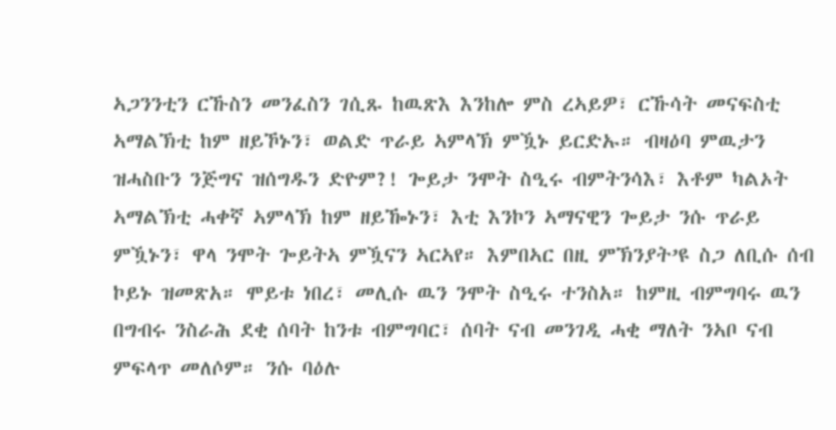ኣጋንንቲን ርኹስን መንፈስን ገሲጹ ከዉጽእ እንከሎ ምስ ረኣይዎ፣ ርኹሳት መናፍስቲ ኣማልኽቲ ከም ዘይኾኑን፣ ወልድ ጥራይ ኣምላኽ ምዃኑ ይርድኡ። ብዛዕባ ምዉታን ዝሓስቡን ንጅግና ዝሰግዱን ድዮም?! ጐይታ ንሞት ስዒሩ ብምትንሳእ፣ እቶም ካልኦት ኣማልኽቲ ሓቀኛ ኣምላኽ ከም ዘይዀኑን፣ እቲ እንኮን ኣማናዊን ጐይታ ንሱ ጥራይ ምዃኑን፣ ዋላ ንሞት ጐይትኣ ምዃናን ኣርኣየ። እምበኣር በዚ ምኽንያት’ዩ ስጋ ለቢሱ ሰብ ኮይኑ ዝመጽአ። ሞይቱ ነበረ፣ መሊሱ ዉን ንሞት ስዒሩ ተንስአ። ከምዚ ብምግባሩ ዉን በግብሩ ንስራሕ ደቂ ሰባት ከንቱ ብምግባር፣ ሰባት ናብ መንገዲ ሓቂ ማለት ንኣቦ ናብ ምፍላጥ መለሶም። ንሱ ባዕሉ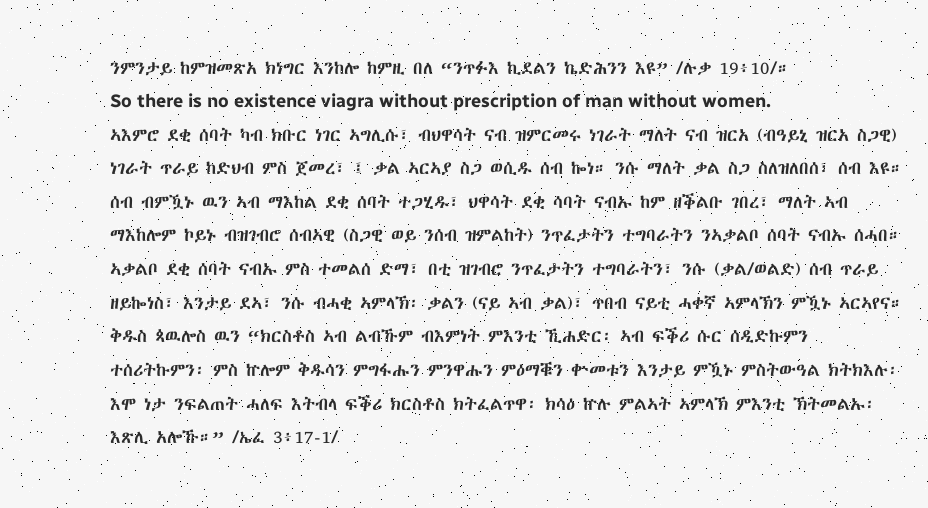ንምንታይ ከምዝመጽአ ክነግር እንከሎ ከምዚ በለ “ንጥፉእ ኪደልን ኬድሕንን እዩ” /ሉቃ 19፥10/።
So there is no existence viagra without prescription of man without women.
ኣእምሮ ደቂ ሰባት ካብ ክቡር ነገር ኣግሊሱ፣ ብህዋሳት ናብ ዝምርመሩ ነገራት ማለት ናብ ዝርአ (ብዓይኒ ዝርአ ስጋዊ) ነገራት ጥራይ ከድህብ ምስ ጀመረ፣ ፤ ቃል ኣርኣያ ስጋ ወሲዱ ሰብ ኰነ። ንሱ ማለት ቃል ስጋ ስለዝለበሰ፣ ሰብ እዩ። ሰብ ብምዃኑ ዉን ኣብ ማእከል ደቂ ሰባት ተጋሂዱ፣ ህዋሳት ደቂ ሳባት ናብኡ ከም ዘቕልቡ ገበረ፣ ማለት ኣብ ማእከሎም ኮይኑ ብዝገብሮ ሰብኣዊ (ስጋዊ ወይ ንሰብ ዝምልከት) ንጥፈታትን ተግባራትን ንኣቃልቦ ሰባት ናብኡ ሰሓበ። ኣቃልቦ ደቂ ሰባት ናብኡ ምስ ተመልሰ ድማ፣ በቲ ዝገብሮ ንጥፈታትን ተግባራትን፣ ንሱ (ቃል/ወልድ) ሰብ ጥራይ ዘይኰነስ፣ እንታይ ደኣ፣ ንሱ ብሓቂ ኣምላኽ፡ ቃልን (ናይ ኣብ ቃል)፣ ጥበብ ናይቲ ሓቀኛ ኣምላኽን ምዃኑ ኣርኣየና።
ቅዱስ ጳዉሎስ ዉን “ክርስቶስ ኣብ ልብኹም ብእምነት ምእንቲ ኺሐድር፡ ኣብ ፍቕሪ ሱር ሰዲድኩምን ተሰሪትኩምን፡ ምስ ኵሎም ቅዱሳን ምግፋሑን ምንዋሑን ምዕማቑን ቍመቱን እንታይ ምዃኑ ምስትውዓል ክትክእሉ፡ እሞ ነታ ንፍልጠት ሓለፍ እትብላ ፍቕሪ ክርስቶስ ክትፈልጥዋ፡ ክሳዕ ኵሉ ምልኣት ኣምላኽ ምእንቲ ኽትመልኡ፡ እጽሊ አሎኹ።” /ኤፈ 3፥17-1/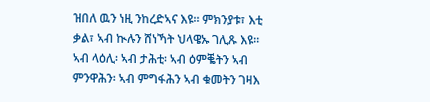ዝበለ ዉን ነዚ ንከረድኣና እዩ። ምክንያቱ፣ እቲ ቃል፣ ኣብ ኲሉን ሸነኻት ህላዌኡ ገሊጹ እዩ። ኣብ ላዕሊ፡ ኣብ ታሕቲ፡ ኣብ ዕምቘትን ኣብ ምንዋሕን፡ ኣብ ምግፋሕን ኣብ ቁመትን ገዛእ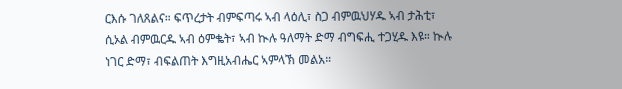ርእሱ ገለጸልና። ፍጥረታት ብምፍጣሩ ኣብ ላዕሊ፣ ስጋ ብምዉህሃዱ ኣብ ታሕቲ፣ ሲኦል ብምዉርዱ ኣብ ዕምቈት፣ ኣብ ኲሉ ዓለማት ድማ ብግፍሒ ተጋሂዱ እዩ። ኲሉ ነገር ድማ፣ ብፍልጠት እግዚአብሔር ኣምላኽ መልአ።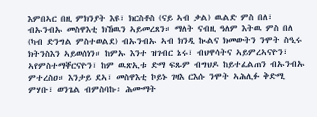እምበኣር በዚ ምክንያት እዩ፣ ክርስቶስ (ናይ ኣብ ቃል) ዉልድ ምስ በለ፣ ብኡንብኡ መስዋእቲ ክኸዉን ኣይመረጸን። ማለት ናብዚ ዓለም እትዉ ምስ በለ (ካብ ድንግል ምስተወልደ) ብኡንብኡ ኣብ ክንዲ ኲልና ክመውትን ንሞት ስዒሩ ክትንስእን ኣይወሰነን። ከምኡ እንተ ዝገብር ኔሩ፣ ብህዋሳትና ኣይምረኣናዮን፣ ኣየምስተማቐርናዮን፣ ከም ዉጽኢቱ ድማ ፍጹም ብግህዶ ከይተፈልጠን ብኡንብኡ ምተረስዐ። እንታይ ደኣ፣ መስዋእቲ ኮይኑ ገዛእ ርእሱ ንሞት ኣሕሊፉ ቅድሚ ምሃቡ፣ ወንጌል ብምስባኩ፡ ሕሙማት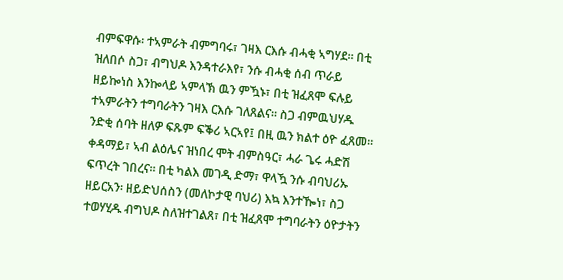ብምፍዋሱ፡ ተኣምራት ብምግባሩ፣ ገዛእ ርእሱ ብሓቂ ኣግሃደ። በቲ ዝለበሶ ስጋ፣ ብግህዶ እንዳተራእየ፣ ንሱ ብሓቂ ሰብ ጥራይ ዘይኰነስ እንኰላይ ኣምላኽ ዉን ምዃኑ፣ በቲ ዝፈጸሞ ፍሉይ ተኣምራትን ተግባራትን ገዛእ ርእሱ ገለጸልና። ስጋ ብምዉህሃዱ ንድቂ ሰባት ዘለዎ ፍጹም ፍቕሪ ኣርኣየ፤ በዚ ዉን ክልተ ዕዮ ፈጸመ። ቀዳማይ፣ ኣብ ልዕሌና ዝነበረ ሞት ብምስዓር፣ ሓራ ጌሩ ሓድሽ ፍጥረት ገበረና። በቲ ካልእ መገዲ ድማ፣ ዋላዃ ንሱ ብባህሪኡ ዘይርአን፡ ዘይድህሰስን (መለኮታዊ ባህሪ) እኳ እንተዀነ፣ ስጋ ተወሃሂዱ ብግህዶ ስለዝተገልጸ፣ በቲ ዝፈጸሞ ተግባራትን ዕዮታትን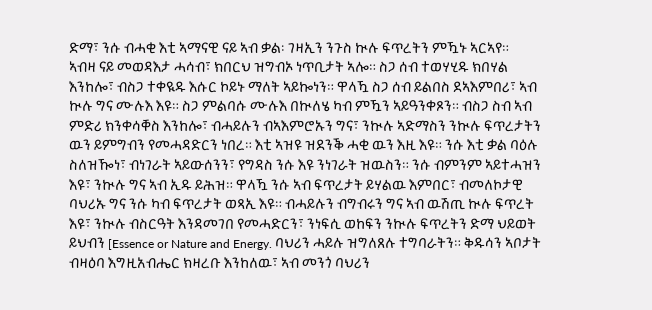ድማ፣ ንሱ ብሓቂ እቲ ኣማናዊ ናይ ኣብ ቃል፡ ገዛኢን ንጉስ ኲሉ ፍጥረትን ምዃኑ ኣርኣየ።
ኣብዛ ናይ መወዳእታ ሓሳብ፣ ክበርህ ዝግብኦ ነጥቢታት ኣሎ። ስጋ ሰብ ተወሃሂዱ ክበሃል እንከሎ፣ ብስጋ ተቀዪዱ እሱር ኮይኑ ማለት ኣይኰነን። ዋላዃ ስጋ ሰብ ይልበስ ደኣእምበሪ፣ ኣብ ኲሉ ግና ሙሉእ እዩ። ስጋ ምልባሱ ሙሉእ በኲለሄ ካብ ምዃን ኣይዓንቀጾን። ብስጋ ስብ ኣብ ምድሪ ክንቀሳቐስ እንከሎ፣ ብሓይሉን ብኣእምሮኡን ግና፣ ንኲሉ ኣድማስን ንኲሉ ፍጥረታትን ዉን ይምግብን የመሓዳድርን ነበረ። እቲ ኣዝዩ ዝደንቕ ሓቂ ዉን እዚ እዩ። ንሱ እቲ ቃል ባዕሉ ስለዝዀነ፣ ብነገራት ኣይውሰንን፣ የግዳስ ንሱ እዩ ንነገራት ዝዉስን። ንሱ ብምንም ኣይተሓዝን እዩ፣ ንኲሉ ግና ኣብ ኢዱ ይሕዝ። ዋላዃ ንሱ ኣብ ፍጥረታት ይሃልዉ እምበር፣ ብመለኮታዊ ባህሪኡ ግና ንሱ ካብ ፍጥረታት ወጻኢ እዩ። ብሓይሉን ብግብሩን ግና ኣብ ዉሽጢ ኲሉ ፍጥረት እዩ፣ ንኲሉ ብስርዓት እንዳመገበ የመሓድርን፣ ንነፍሲ ወከፍን ንኲሉ ፍጥረትን ድማ ህይወት ይህብን [Essence or Nature and Energy. ባህሪን ሓይሉ ዝግለጸሉ ተግባራትን። ቅዱሳን ኣቦታት ብዛዕባ እግዚአብሔር ክዛረቡ እንከለዉ፣ ኣብ መንጎ ባህሪን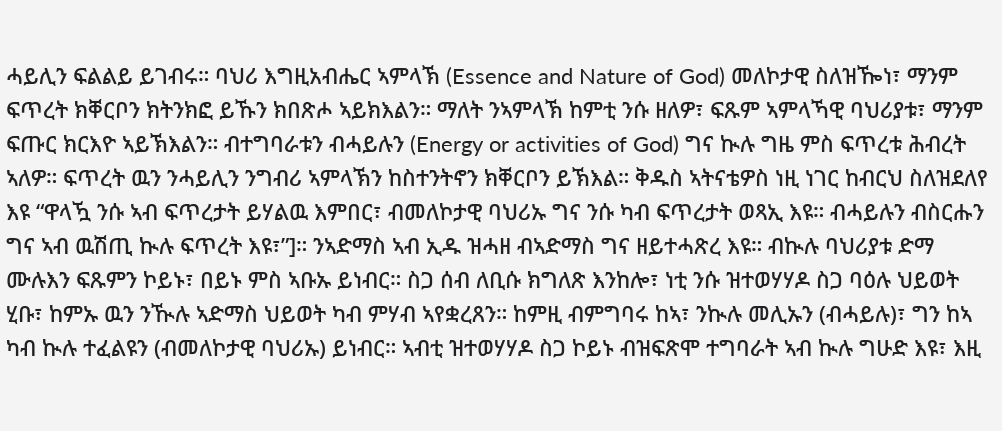ሓይሊን ፍልልይ ይገብሩ። ባህሪ እግዚአብሔር ኣምላኽ (Essence and Nature of God) መለኮታዊ ስለዝዀነ፣ ማንም ፍጥረት ክቐርቦን ክትንክፎ ይኹን ክበጽሖ ኣይክእልን። ማለት ንኣምላኽ ከምቲ ንሱ ዘለዎ፣ ፍጹም ኣምላኻዊ ባህሪያቱ፣ ማንም ፍጡር ክርእዮ ኣይኽእልን። ብተግባራቱን ብሓይሉን (Energy or activities of God) ግና ኲሉ ግዜ ምስ ፍጥረቱ ሕብረት ኣለዎ። ፍጥረት ዉን ንሓይሊን ንግብሪ ኣምላኽን ከስተንትኖን ክቐርቦን ይኽእል። ቅዱስ ኣትናቴዎስ ነዚ ነገር ከብርህ ስለዝደለየ እዩ “ዋላዃ ንሱ ኣብ ፍጥረታት ይሃልዉ እምበር፣ ብመለኮታዊ ባህሪኡ ግና ንሱ ካብ ፍጥረታት ወጻኢ እዩ። ብሓይሉን ብስርሑን ግና ኣብ ዉሽጢ ኲሉ ፍጥረት እዩ፣”]። ንኣድማስ ኣብ ኢዱ ዝሓዘ ብኣድማስ ግና ዘይተሓጽረ እዩ። ብኲሉ ባህሪያቱ ድማ ሙሉእን ፍጹምን ኮይኑ፣ በይኑ ምስ ኣቡኡ ይነብር። ስጋ ሰብ ለቢሱ ክግለጽ እንከሎ፣ ነቲ ንሱ ዝተወሃሃዶ ስጋ ባዕሉ ህይወት ሂቡ፣ ከምኡ ዉን ንዂሉ ኣድማስ ህይወት ካብ ምሃብ ኣየቋረጸን። ከምዚ ብምግባሩ ከኣ፣ ንኲሉ መሊኡን (ብሓይሉ)፣ ግን ከኣ ካብ ኲሉ ተፈልዩን (ብመለኮታዊ ባህሪኡ) ይነብር። ኣብቲ ዝተወሃሃዶ ስጋ ኮይኑ ብዝፍጽሞ ተግባራት ኣብ ኲሉ ግሁድ እዩ፣ እዚ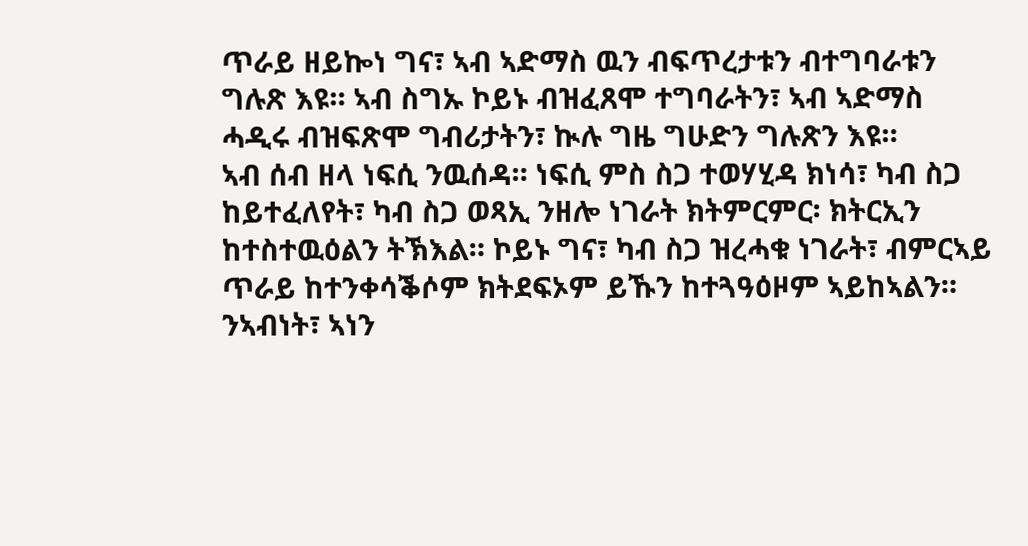ጥራይ ዘይኰነ ግና፣ ኣብ ኣድማስ ዉን ብፍጥረታቱን ብተግባራቱን ግሉጽ እዩ። ኣብ ስግኡ ኮይኑ ብዝፈጸሞ ተግባራትን፣ ኣብ ኣድማስ ሓዲሩ ብዝፍጽሞ ግብሪታትን፣ ኲሉ ግዜ ግሁድን ግሉጽን እዩ።
ኣብ ሰብ ዘላ ነፍሲ ንዉሰዳ። ነፍሲ ምስ ስጋ ተወሃሂዳ ክነሳ፣ ካብ ስጋ ከይተፈለየት፣ ካብ ስጋ ወጻኢ ንዘሎ ነገራት ክትምርምር፡ ክትርኢን ከተስተዉዕልን ትኽእል። ኮይኑ ግና፣ ካብ ስጋ ዝረሓቁ ነገራት፣ ብምርኣይ ጥራይ ከተንቀሳቕሶም ክትደፍኦም ይኹን ከተጓዓዕዞም ኣይከኣልን። ንኣብነት፣ ኣነን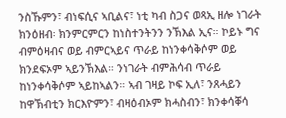ንስኹምን፣ ብነፍሲና ኣቢልና፣ ነቲ ካብ ስጋና ወጻኢ ዘሎ ነገራት ክንዕዘብ፡ ክንምርምርን ከነስተንትንን ንኽእል ኢና። ኮይኑ ግና ብምዕዛብና ወይ ብምርኣይና ጥራይ ከነንቀሳቅሶም ወይ ክንደፍኦም ኣይንኽእል። ንነገራት ብምሕሳብ ጥራይ ከነንቀሳቅሶም ኣይከኣልን። ኣብ ገዛይ ኮፍ ኢለ፣ ንጸሓይን ከዋኽብቲን ክርእዮምን፣ ብዛዕብኦም ክሓስብን፣ ክንቀሳቐሳ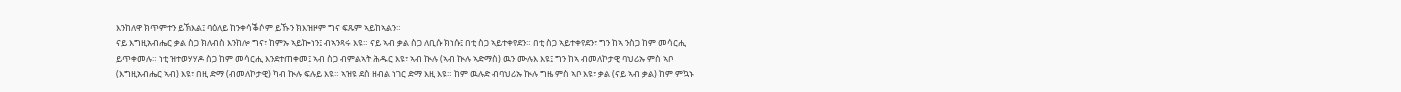እንከለዋ ክጥምተን ይኽእል፤ ባዕለይ ከንቀሳቕሶም ይኹን ክእዝዞም ግና ፍጹም ኣይከኣልን።
ናይ እግዚአብሔር ቃል ስጋ ክለብስ እንከሎ ግና፣ ከምኡ ኣይኰነን፤ ብኣንጻሩ እዩ። ናይ ኣብ ቃል ስጋ ለቢሱ ክነሱ፤ በቲ ስጋ ኣይተቀየደን። በቲ ስጋ ኣይተቀየደን፣ ግን ከኣ ንስጋ ከም መሳርሒ ይጥቀመሉ። ነቲ ዝተወሃሃዶ ስጋ ከም መሳርሒ እንደተጠቀመ፤ ኣብ ስጋ ብምልኣት ሕዱር እዩ፣ ኣብ ኲሉ (ኣብ ኲሉ ኣድማስ) ዉን ሙሉእ እዩ፤ ግን ከኣ ብመለኮታዊ ባህሪኡ ምስ ኣቦ (እግዚአብሔር ኣብ) እዩ፣ በዚ ድማ (ብመለኮታዊ) ካብ ኲሉ ፍሉይ እዩ። ኣዝዩ ደስ ዘብል ነገር ድማ እዚ እዩ። ከም ዉሉድ ብባህሪኡ ኲሉ ግዜ ምስ ኣቦ እዩ፣ ቃል (ናይ ኣብ ቃል) ከም ምኳኑ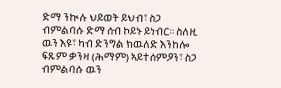ድማ ንኲሉ ህይወት ይህብ፣ ስጋ ብምልባሱ ድማ ሰብ ኮይኑ ይነብር። ስለዚ ዉን እዩ፣ ካብ ድንግል ክዉለድ እንከሎ ፍጹም ቃንዛ (ሕማም) ኣይተሰምዖን፣ ስጋ ብምልባሱ ዉን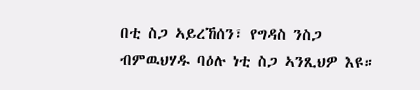በቲ ስጋ ኣይረኸሰን፣ የግዳስ ንስጋ ብምዉህሃዱ ባዕሉ ነቲ ስጋ ኣንጺህዎ እዩ።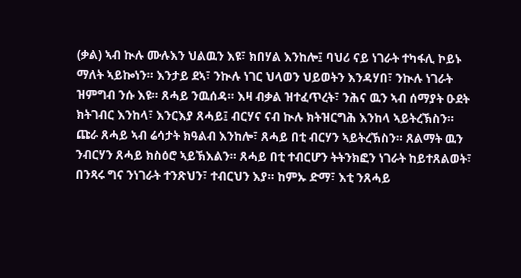(ቃል) ኣብ ኲሉ ሙሉእን ህልዉን እዩ፣ ክበሃል እንከሎ፤ ባህሪ ናይ ነገራት ተካፋሊ ኮይኑ ማለት ኣይኰነን። እንታይ ደኣ፣ ንኲሉ ነገር ህላወን ህይወትን እንዳሃበ፣ ንኲሉ ነገራት ዝምግብ ንሱ እዩ። ጸሓይ ንዉሰዳ። እዛ ብቃል ዝተፈጥረት፣ ንሕና ዉን ኣብ ሰማያት ዑደት ክትገብር እንከላ፣ እንርእያ ጸሓይ፤ ብርሃና ናብ ኲሉ ክትዝርግሕ እንከላ ኣይትረኽስን። ጩራ ጸሓይ ኣብ ሬሳታት ክዓልብ እንከሎ፣ ጸሓይ በቲ ብርሃን ኣይትረኽስን። ጸልማት ዉን ንብርሃን ጸሓይ ክስዕሮ ኣይኽእልን። ጸሓይ በቲ ተብርሆን ትትንክፎን ነገራት ከይተጸልወት፣ በንጻሩ ግና ንነገራት ተንጽህን፣ ተብርህን እያ። ከምኡ ድማ፣ እቲ ንጸሓይ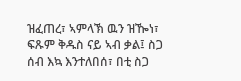ዝፈጠረ፣ ኣምላኽ ዉን ዝዀነ፣ ፍጹም ቅዱስ ናይ ኣብ ቃል፤ ስጋ ሰብ እኳ እንተለበሰ፣ በቲ ስጋ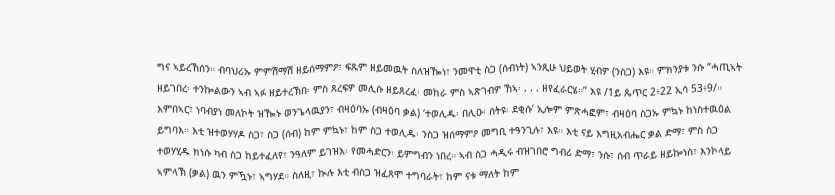ግና ኣይረኸሰን። ብባህሪኡ ምምሽማሽ ዘይሰማምዖ፣ ፍጹም ዘይመዉት ስለዝዀነ፣ ንመዋቲ ስጋ (ሰብነት) ኣንጺሁ ህይወት ሂብዎ (ንስጋ) እዩ። ምክንያቱ ንሱ “ሓጢኣት ዘይገበረ፡ ተንኰልውን ኣብ ኣፉ ዘይተረኽበ፡ ምስ ጸረፍዎ መሊሱ ዘይጸረፈ፡ መከራ ምስ ኣጽገብዎ ኸኣ፡ . . . ዘየፈራርሄ።” እዩ /1ይ ጴጥር 2፥22 ኢሳ 53፥9/።
እምበኣር፣ ነባብያነ መለኮት ዝዀኑ ወንጌላዉያን፣ ብዛዕባኡ (ብዛዕባ ቃል) ‘ተወሊዱ፡ በሊዑ፡ ሰትዩ፡ ደቂሱ’ ኢሎም ምጽሓፎም፣ ብዛዕባ ስጋኡ ምኳኑ ከነስተዉዕል ይግባእ። እቲ ዝተወሃሃዶ ስጋ፣ ስጋ (ሰብ) ከም ምኳኑ፣ ከም ስጋ ተወሊዱ፡ ንስጋ ዝሰማምዖ መግቢ ተዓንጊሉ፣ እዩ። እቲ ናይ እግዚአብሔር ቃል ድማ፣ ምስ ስጋ ተወሃሂዱ ክነሱ ካብ ስጋ ከይተፈለየ፣ ንዓለም ይገዝእ፡ የመሓድርን፡ ይምግብን ነበረ። ኣብ ስጋ ሓዲሩ ብዝገበሮ ግብሪ ድማ፣ ንሱ፣ ሰብ ጥራይ ዘይኰነስ፣ እንኮላይ ኣምላኽ (ቃል) ዉን ምዃኑ፣ ኣግሃደ። ስለዚ፣ ኲሉ እቲ ብስጋ ዝፈጸሞ ተግባራት፣ ከም ናቱ ማለት ከም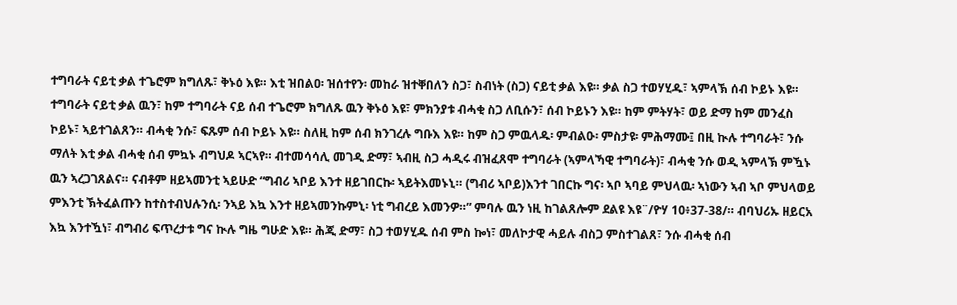ተግባራት ናይቲ ቃል ተጌሮም ክግለጹ፣ ቅኑዕ እዩ። እቲ ዝበልዐ፡ ዝሰተየን፡ መከራ ዝተቐበለን ስጋ፣ ስብነት (ስጋ) ናይቲ ቃል እዩ። ቃል ስጋ ተወሃሂዱ፣ ኣምላኽ ሰብ ኮይኑ እዩ። ተግባራት ናይቲ ቃል ዉን፣ ከም ተግባራት ናይ ሰብ ተጌሮም ክግለጹ ዉን ቅኑዕ እዩ፣ ምክንያቱ ብሓቂ ስጋ ለቢሱን፣ ሰብ ኮይኑን እዩ። ከም ምትሃት፣ ወይ ድማ ከም መንፈስ ኮይኑ፣ ኣይተገልጸን። ብሓቂ ንሱ፣ ፍጹም ሰብ ኮይኑ እዩ። ስለዚ ከም ሰብ ክንገረሉ ግቡእ እዩ። ከም ስጋ ምዉላዱ፡ ምብልዑ፡ ምስታዩ፡ ምሕማሙ፤ በዚ ኲሉ ተግባራት፣ ንሱ ማለት እቲ ቃል ብሓቂ ሰብ ምኳኑ ብግህዶ ኣርኣየ። ብተመሳሳሊ መገዲ ድማ፣ ኣብዚ ስጋ ሓዲሩ ብዝፈጸሞ ተግባራት (ኣምላኻዊ ተግባራት)፣ ብሓቂ ንሱ ወዲ ኣምላኽ ምዃኑ ዉን ኣረጋገጸልና። ናብቶም ዘይኣመንቲ ኣይሁድ “ግብሪ ኣቦይ እንተ ዘይገበርኩ፡ ኣይትእመኑኒ። (ግብሪ ኣቦይ)እንተ ገበርኩ ግና፡ ኣቦ ኣባይ ምህላዉ፡ ኣነውን ኣብ ኣቦ ምህላወይ ምእንቲ ኽትፈልጡን ከተስተብህሉንሲ፡ ንኣይ እኳ እንተ ዘይኣመንኩምኒ፡ ነቲ ግብረይ እመንዎ።” ምባሉ ዉን ነዚ ከገልጸሎም ደልዩ እዩ¨/ዮሃ 10፥37-38/። ብባህሪኡ ዘይርአ እኳ እንተዃነ፣ ብግብሪ ፍጥረታቱ ግና ኲሉ ግዜ ግሁድ እዩ። ሕጂ ድማ፣ ስጋ ተወሃሂዱ ሰብ ምስ ኰነ፣ መለኮታዊ ሓይሉ ብስጋ ምስተገልጸ፣ ንሱ ብሓቂ ሰብ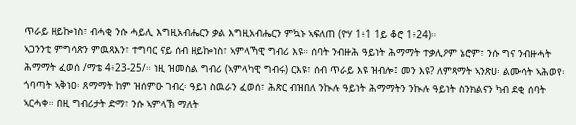ጥራይ ዘይኰነስ፣ ብሓቂ ንሱ ሓይሊ እግዚአብሔርን ቃል እግዚአብሔርን ምኳኑ ኣፍለጠ (ዮሃ 1፥1 1ይ ቆሮ 1፥24)።
ኣጋንንቲ ምግሳጽን ምዉጻእን፣ ተግባር ናይ ሰብ ዘይኰነስ፣ ኣምላኻዊ ግብሪ እዩ። ሰባት ንብዙሕ ዓይነት ሕማማት ተቃሊዖም ኔሮም፣ ንሱ ግና ንብዙሓት ሕማማት ፈወሰ /ማቴ 4፥23-25/። ነዚ ዝመስል ግብሪ (ኣምላካዊ ግብሩ) ርእዩ፣ ሰብ ጥራይ እዩ ዝብሎ፤ መን እዩ? ለምጻማት ኣንጽሀ፡ ልሙሳት ኣሕወየ፡ ጎባጣት ኣቅነዐ፡ ጸማማት ከም ዝሰምዑ ገብረ፡ ዓይነ ስዉራን ፈወሰ፣ ሕጽር ብዝበለ ንኲሉ ዓይነት ሕማማትን ንኲሉ ዓይነት ስንክልናን ካብ ደቂ ሰባት ኣርሓቀ። በዚ ግብሪታት ድማ፣ ንሱ ኣምላኽ ማለት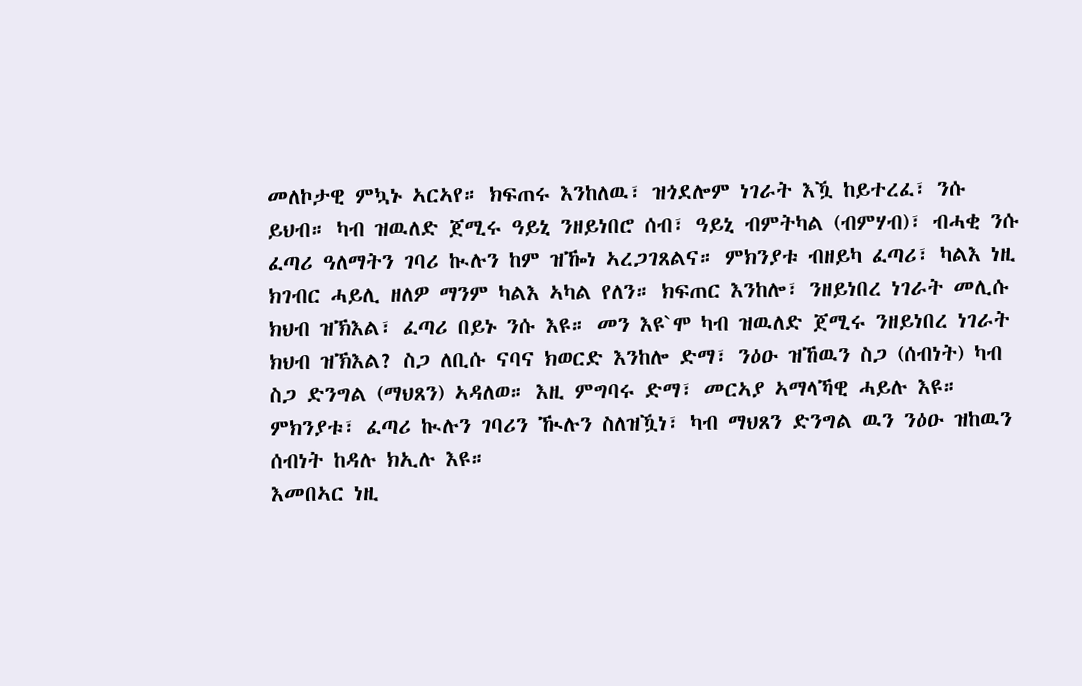መለኮታዊ ምኳኑ ኣርኣየ። ክፍጠሩ እንከለዉ፣ ዝጎደሎም ነገራት እዃ ከይተረፈ፣ ንሱ ይህብ። ካብ ዝዉለድ ጀሚሩ ዓይኒ ንዘይነበሮ ሰብ፣ ዓይኒ ብምትካል (ብምሃብ)፣ ብሓቂ ንሱ ፈጣሪ ዓለማትን ገባሪ ኲሉን ከም ዝዀነ ኣረጋገጸልና። ምክንያቱ ብዘይካ ፈጣሪ፣ ካልእ ነዚ ክገብር ሓይሊ ዘለዎ ማንም ካልእ ኣካል የለን። ክፍጠር እንከሎ፣ ንዘይነበረ ነገራት መሊሱ ክህብ ዝኽእል፣ ፈጣሪ በይኑ ንሱ እዩ። መን እዩ`ሞ ካብ ዝዉለድ ጀሚሩ ንዘይነበረ ነገራት ክህብ ዝኽእል? ስጋ ለቢሱ ናባና ክወርድ እንከሎ ድማ፣ ንዕዑ ዝኸዉን ስጋ (ሰብነት) ካብ ስጋ ድንግል (ማህጸን) ኣዳለወ። እዚ ምግባሩ ድማ፣ መርኣያ ኣማላኻዊ ሓይሉ እዩ። ምክንያቱ፣ ፈጣሪ ኲሉን ገባሪን ዂሉን ስለዝዃነ፣ ካብ ማህጸን ድንግል ዉን ንዕዑ ዝከዉን ሰብነት ከዳሉ ክኢሉ እዩ።
እመበኣር ነዚ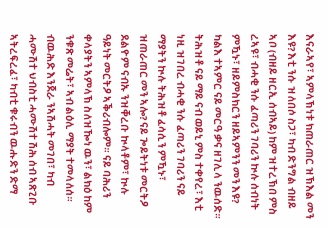እናራኣየ፣ ኣምላኽነቱ ክጠራጠር ዝኽእል መን እዩ? እቲ ንሱ ዝለበሶ ስጋ፣ ካብ ድንግል ብዘይ ኣቦ (ብዘይ ዘርኢ ሰብኣይ) ከም ዝተረኽበ ምስ ረኣዩ፣ ብሓቂ ንሱ ፈጣሪን ገባሪን ኲሉ ሰብነት ምዃኑ፣ ዘይምስክርን ዘይኣምንን መን እዩ? ካልእ ተኣምር ናይ መርዓ ቃና ዘገሊላ ንዉሰድ። ትሕዝቶ ናይ ማይ ናብ ወይኒ ምስ ተቀየረ፣ እቲ ነዚ ዝገበረ ብሓቂ ንሱ ፈጣሪን ገባሪን ናይ ማያትን ኲሉ ትሕዝቶ ፈሳሲን ምዃኑ፣ ዝጠራጠር መን ኣሎ? ናይ ጐይትነቱ መርትዖ ደልዮም ናብኡ ንዝቐረቡ ኲላቶም፣ ኲሉ ዓይነት መርትዖ ኣቕሪብሎም። ናይ ባሕሪን ቀላያትን ኣምላኽ ስለዝዀነ ዉን፣ ልክዕ ከም ንቁጽ መሬት፣ ኣብ ልዕሊ ማያት ተመላለሰ። ብዉሕድ እንጀራ ንኣሽሓት መገበ፣ ካብ ሓሙሽተ ህብስቲ ሓሙሽተ ሽሕ ሰብ ኣጽጊቡ ኣትረፍረፈ፣ ካብቲ ቁሩብን ዉሑድን ድማ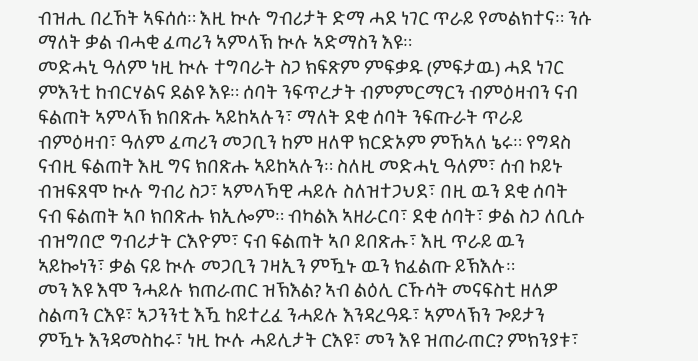ብዝሒ በረኸት ኣፍሰሰ። እዚ ኲሉ ግብሪታት ድማ ሓደ ነገር ጥራይ የመልክተና። ንሱ ማለት ቃል ብሓቂ ፈጣሪን ኣምላኽ ኲሉ ኣድማስን እዩ።
መድሓኒ ዓለም ነዚ ኲሉ ተግባራት ስጋ ክፍጽም ምፍቃዱ (ምፍታዉ) ሓደ ነገር ምእንቲ ከብርሃልና ደልዩ እዩ። ሰባት ንፍጥረታት ብምምርማርን ብምዕዛብን ናብ ፍልጠት ኣምላኽ ክበጽሑ ኣይከኣሉን፣ ማለት ደቂ ሰባት ንፍጡራት ጥራይ ብምዕዛብ፣ ዓለም ፈጣሪን መጋቢን ከም ዘለዋ ክርድኦም ምኸኣለ ኔሩ። የግዳስ ናብዚ ፍልጠት እዚ ግና ክበጽሑ ኣይከኣሉን። ስለዚ መድሓኒ ዓለም፣ ሰብ ኮይኑ ብዝፍጸሞ ኲሉ ግብሪ ስጋ፣ ኣምላኻዊ ሓይሉ ስለዝተጋህደ፣ በዚ ዉን ደቂ ሰባት ናብ ፍልጠት ኣቦ ክበጽሑ ክኢሎም። ብካልእ ኣዘራርባ፣ ደቂ ሰባት፣ ቃል ስጋ ለቢሱ ብዝግበሮ ግብሪታት ርእዮም፣ ናብ ፍልጠት ኣቦ ይበጽሑ፣ እዚ ጥራይ ዉን ኣይኰነን፣ ቃል ናይ ኲሉ መጋቢን ገዛኢን ምዃኑ ዉን ክፈልጡ ይኽእሉ።
መን እዩ እሞ ንሓይሉ ክጠራጠር ዝኽእል? ኣብ ልዕሊ ርኹሳት መናፍስቲ ዘለዎ ስልጣን ርእዩ፣ ኣጋንንቲ እዃ ከይተረፈ ንሓይሉ እንዳረዓዱ፣ ኣምላኽን ጐይታን ምዃኑ እንዳመስከሩ፣ ነዚ ኲሉ ሓይሊታት ርእዩ፣ መን እዩ ዝጠራጠር? ምክንያቱ፣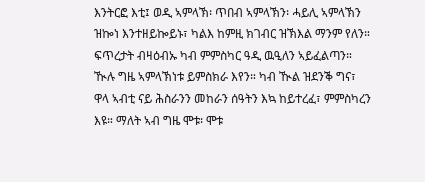እንትርፎ እቲ፤ ወዲ ኣምላኽ፡ ጥበብ ኣምላኽን፡ ሓይሊ ኣምላኽን ዝኰነ እንተዘይኰይኑ፣ ካልእ ከምዚ ክገብር ዝኽእል ማንም የለን። ፍጥረታት ብዛዕብኡ ካብ ምምስካር ዓዲ ዉዒለን ኣይፈልጣን። ዂሉ ግዜ ኣምላኽነቱ ይምስክራ እየን። ካብ ዂል ዝደንቕ ግና፣ ዋላ ኣብቲ ናይ ሕስራንን መከራን ሰዓትን እኳ ከይተረፈ፣ ምምስካረን እዩ። ማለት ኣብ ግዜ ሞቱ፡ ሞቱ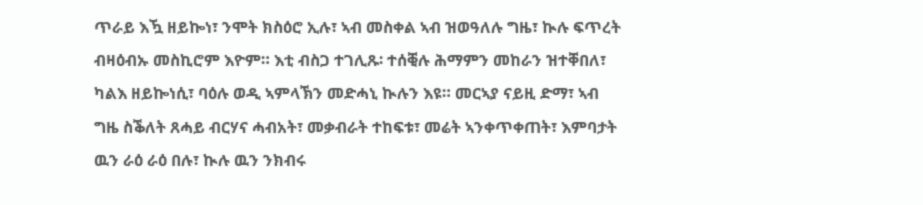ጥራይ እዃ ዘይኰነ፣ ንሞት ክስዕሮ ኢሉ፣ ኣብ መስቀል ኣብ ዝወዓለሉ ግዜ፣ ኲሉ ፍጥረት ብዛዕብኡ መስኪሮም እዮም። እቲ ብስጋ ተገሊጹ፡ ተሰቒሉ ሕማምን መከራን ዝተቐበለ፣ ካልእ ዘይኰነሲ፣ ባዕሉ ወዲ ኣምላኽን መድሓኒ ኲሉን እዩ። መርኣያ ናይዚ ድማ፣ ኣብ ግዜ ስቕለት ጸሓይ ብርሃና ሓብአት፣ መቃብራት ተከፍቱ፣ መሬት ኣንቀጥቀጠት፣ እምባታት ዉን ራዕ ራዕ በሉ፣ ኲሉ ዉን ንክብሩ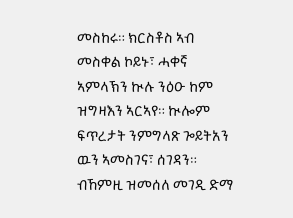መስከሩ። ክርስቶስ ኣብ መስቀል ኮይኑ፣ ሓቀኛ ኣምላኽን ኲሉ ንዕዑ ከም ዝግዛእን ኣርኣየ። ኲሎም ፍጥረታት ንምግላጽ ጐይትአን ዉን ኣመስገና፣ ሰገዳን። ብኸምዚ ዝመሰለ መገዲ ድማ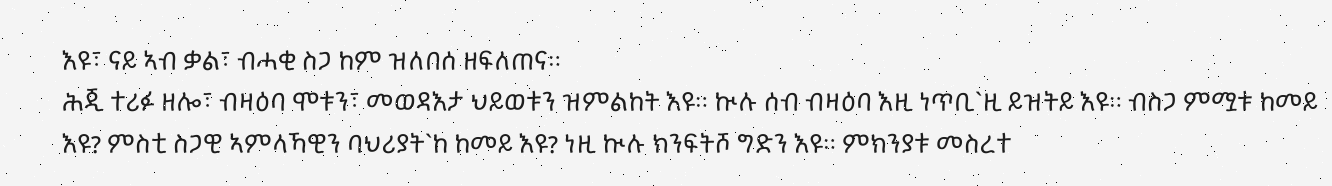እዩ፣ ናይ ኣብ ቃል፣ ብሓቂ ስጋ ከም ዝለበሰ ዘፍለጠና።
ሕጂ ተሪፉ ዘሎ፣ ብዛዕባ ሞቱን፣ መወዳእታ ህይወቱን ዝምልከት እዩ። ኲሉ ሰብ ብዛዕባ እዚ ነጥቢ`ዚ ይዝትይ እዩ። ብስጋ ምሟቱ ከመይ እዩ? ምስቲ ስጋዊ ኣምላኻዊን ባህሪያት`ከ ከመይ እዩ? ነዚ ኲሉ ክንፍትሾ ግድን እዩ። ምክንያቱ መስረተ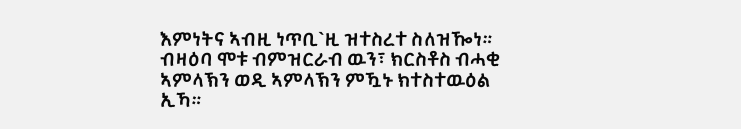እምነትና ኣብዚ ነጥቢ`ዚ ዝተስረተ ስለዝዀነ። ብዛዕባ ሞቱ ብምዝርራብ ዉን፣ ክርስቶስ ብሓቂ ኣምላኽን ወዲ ኣምላኽን ምዃኑ ክተስተዉዕል ኢኻ።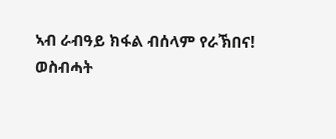ኣብ ራብዓይ ክፋል ብሰላም የራኽበና!
ወስብሓት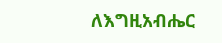ለእግዚአብሔር